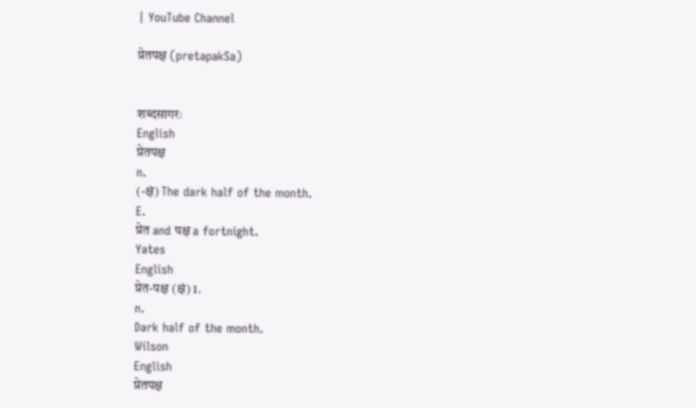| YouTube Channel

प्रेतपक्ष (pretapakSa)


शब्दसागरः
English
प्रेतपक्ष
n.
(-क्षं) The dark half of the month.
E.
प्रेत and पक्ष a fortnight.
Yates
English
प्रेत-पक्ष (क्षं) 1.
n.
Dark half of the month.
Wilson
English
प्रेतपक्ष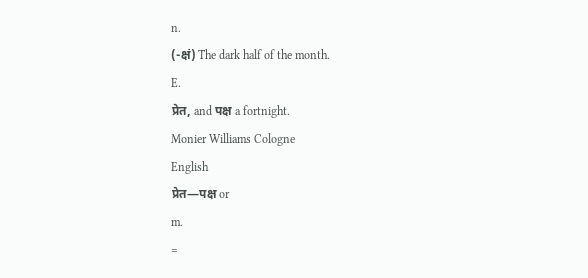n.
(-क्षं) The dark half of the month.
E.
प्रेत, and पक्ष a fortnight.
Monier Williams Cologne
English
प्रेत—पक्ष or
m.
=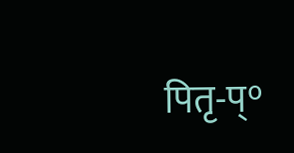पितृ-प्°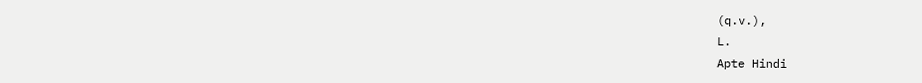(q.v.),
L.
Apte Hindi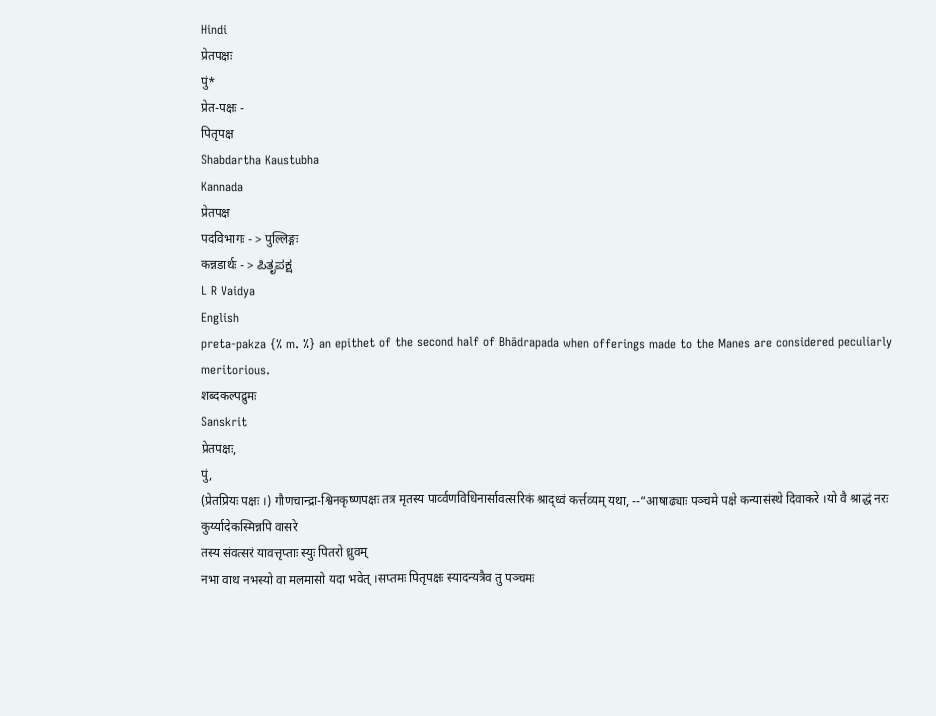Hindi
प्रेतपक्षः
पुं*
प्रेत-पक्षः -
पितृपक्ष
Shabdartha Kaustubha
Kannada
प्रेतपक्ष
पदविभागः - > पुल्लिङ्गः
कन्नडार्थः - > ಪಿತೃಪಕ್ಷ
L R Vaidya
English
preta-pakza {% m. %} an epithet of the second half of Bhādrapada when offerings made to the Manes are considered peculiarly meritorious.
शब्दकल्पद्रुमः
Sanskrit
प्रेतपक्षः,
पुं,
(प्रेतप्रियः पक्षः ।) गौणचान्द्रा-श्विनकृष्णपक्षः तत्र मृतस्य पार्व्वणविधिनार्सावत्सरिकं श्राद्ध्वं कर्त्तव्यम् यथा, --“आषाढ्याः पञ्चमे पक्षे कन्यासंस्थे दिवाकरे ।यो वै श्राद्धं नरः कुर्य्यादेकस्मिन्नपि वासरे
तस्य संवत्सरं यावत्तृप्ताः स्युः पितरो ध्रुवम्
नभा वाथ नभस्यो वा मलमासो यदा भवेत् ।सप्तमः पितृपक्षः स्यादन्यत्रैव तु पञ्चमः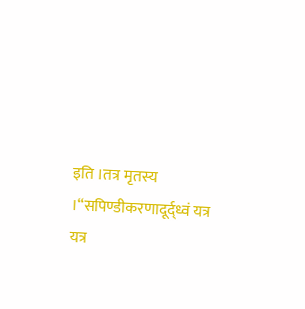इति ।तत्र मृतस्य ।“सपिण्डीकरणादूर्द्ध्वं यत्र यत्र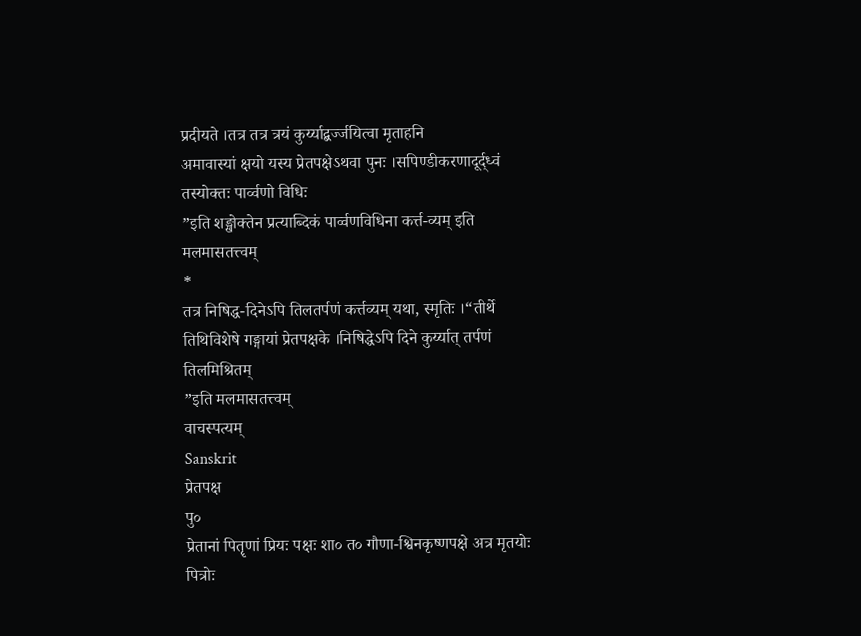प्रदीयते ।तत्र तत्र त्रयं कुर्य्याद्बर्ज्जयित्वा मृताहनि
अमावास्यां क्षयो यस्य प्रेतपक्षेऽथवा पुनः ।सपिण्डीकरणादूर्द्ध्वं तस्योक्तः पार्व्वणो विधिः
”इति शङ्खोक्तेन प्रत्याब्दिकं पार्व्वणविधिना कर्त्त-व्यम् इति मलमासतत्त्वम्
*
तत्र निषिद्ध-दिनेऽपि तिलतर्पणं कर्त्तव्यम् यथा, स्मृतिः ।“तीर्थे तिथिविशेषे गङ्गायां प्रेतपक्षके ।निषिद्धेऽपि दिने कुर्य्यात् तर्पणं तिलमिश्रितम्
”इति मलमासतत्त्वम्
वाचस्पत्यम्
Sanskrit
प्रेतपक्ष
पु०
प्रेतानां पितॄणां प्रियः पक्षः शा० त० गौणा-श्विनकृष्णपक्षे अत्र मृतयोः पित्रोः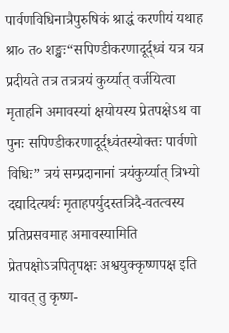पार्वणविधिनात्रैपुरुषिकं श्राद्धं करणीयं यथाह श्रा० त० शङ्खः“सपिण्डीकरणादूर्द्ध्वं यत्र यत्र प्रदीयते तत्र तत्रत्रयं कुर्य्यात् वर्जयित्वा मृताहनि अमावस्यां क्षयोयस्य प्रेतपक्षेऽथ वा पुनः सपिण्डीकरणादूर्द्ध्वंतस्योक्तः पार्वणो विधिः” त्रयं सम्प्रदानानां त्रयंकुर्य्यात् त्रिभ्यो दद्यादित्यर्थः मृताहपर्युदस्तत्रिदै-वतत्वस्य प्रतिप्रसवमाह अमावस्यामिति प्रेतपक्षोऽत्रपितृपक्षः अश्वयुक्कृष्णपक्ष इति यावत् तु कृष्ण-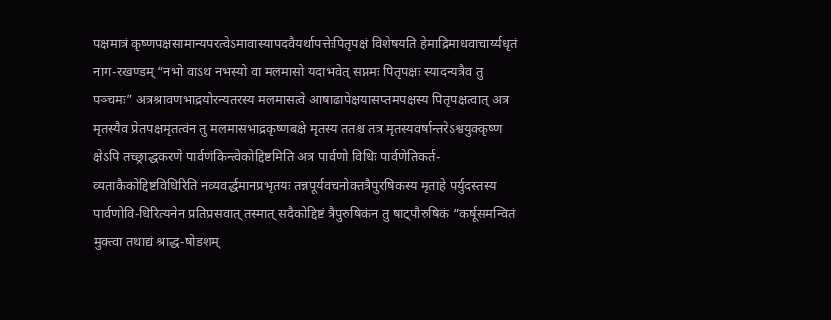पक्षमात्रं कृष्णपक्षसामान्यपरत्वेऽमावास्यापदवैयर्थापत्तेःपितृपक्षं विशेषयति हेमाद्रिमाधवाचार्य्यधृतं नाग-रखण्डम् “नभो वाऽथ नभस्यो वा मलमासो यदाभवेत् सप्नमः पितृपक्षः स्यादन्यत्रैव तु पञ्चमः” अत्रश्रावणभाद्रयोरन्यतरस्य मलमासत्वे आषाढापेक्षयासप्तमपक्षस्य पितृपक्षत्वात् अत्र मृतस्यैव प्रेतपक्षमृतत्वंन तु मलमासभाद्रकृष्णबक्षे मृतस्य ततश्च तत्र मृतस्यवर्षान्तरेऽश्वयुक्कृष्ण क्षेऽपि तच्छ्राद्धकरणे पार्वणंकिन्त्वेकोद्दिष्टमिति अत्र पार्वणो विधिः पार्वणेतिकर्त-व्यताकैकोद्दिष्टविधिरिति नव्यवर्द्धमानप्रभृतयः तन्नपूर्यवचनोक्तत्रैपुरषिकस्य मृताहे पर्युदस्तस्य पार्वणोवि-धिरित्यनेन प्रतिप्रसवात् तस्मात् सदैकोद्दिष्टं त्रैपुरुषिकंन तु षाट्पौरुषिकं “कर्षूसमन्वितं मुक्त्वा तथाद्यं श्राद्ध-षोडशम्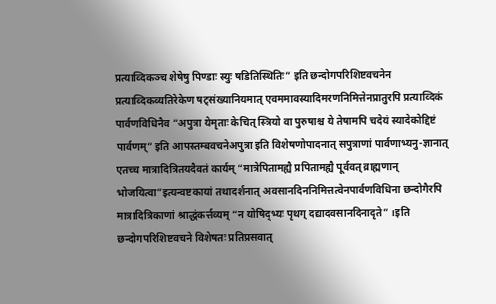प्रत्याव्दिकञ्च शेषेषु पिण्डाः स्युः षडितिस्थितिः” इति छन्दोगपरिशिष्टवचनेन प्रत्याव्दिकव्यतिरेकेण षट्संख्यानियमात् एवममावस्यादिमरणनिमित्तेनप्रातुरपि प्रत्याव्दिकं पार्वणविधिनैव “अपुत्रा येमृताः केचित् स्त्रियो वा पुरुषाश्च ये तेषामपि चदेयं स्यादेकोद्दिष्टं पार्वणम्” इति आपस्तम्बवचनेअपुत्रा इति विशेषणोपादनात् सपुत्राणां पार्वणाभ्यनु-ज्ञानात् एतच्च मात्रादित्रितयदैवतं कार्यम् “मात्रेपितामह्यै प्रपितामह्यै पूर्ववत् व्राह्मणान् भोजयित्वा”इत्यन्वष्टकायां तथादर्शनात् अवसानदिननिमित्तत्वेनपार्वणविधिना छन्दोगैरपि मात्रादित्रिकाणां श्राद्धंकर्त्तव्यम् “न योषिद्भ्यः पृथग् दद्यादवसानदिनादृते” ।इति छन्दोगपरिशिष्टवचने विशेषतः प्रतिप्रसवात्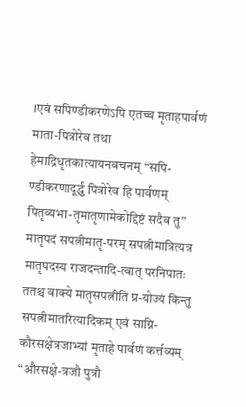।एवं सपिण्डीकरणेऽपि एतच्च मृताहपार्वणं माता-पित्रोरेव तथा हेमाद्रिधृतकात्यायनवचनम् “सपि-ण्डीकरणादूर्द्ध्वं पित्रोरेव हि पार्वणम् पितृव्यभा-तृमातृणामेकोद्दिष्टं सदैव तु” मातृपदं सपत्नीमातृ-परम् सपत्नीमात्रित्यत्र मातृपदस्य राजदन्तादि-त्वात् परनिपातः ततश्च वाक्ये मातृसपत्नीति प्र-योज्यं किन्तु सपत्नीमातरित्यादिकम् एवं साग्नि-कौरसक्षेत्रजाभ्यां मृताहे पार्वणं कर्त्तव्यम् “औरसक्षे-त्रजौ पुत्रौ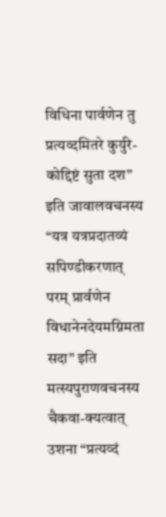विधिना पार्वणेन तु प्रत्यव्दमितरे कुर्युरे-कोद्दिष्टं सुता दश” इति जावालवचनस्य “यत्र यत्रप्रदातव्यं सपिण्डीकरणात् परम् प्रार्वणेन विधानेनदेयमग्निमता सदा” इति मत्स्यपुराणवचनस्य चैकवा-क्यत्वात् उशना “प्रत्यव्दं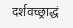दर्शवच्छ्राद्धं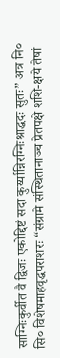साग्निःकुर्वीत वै द्विजः एकोद्दिष्टं सदा कुर्य्यान्निरग्निःश्राद्धदः सुतः” अत्र नि० सि० विशेषमाहवृद्धपराशरः “संग्रामे संस्थितानाञ्च प्रेतपक्षे शशि-क्षये तेषां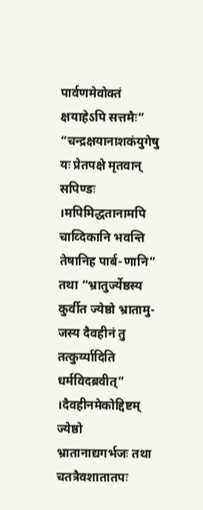पार्वणमेवोक्तं क्षयाहेऽपि सत्तमैः” “चन्द्रक्षयानाशकंयुगेषु यः प्रेतपक्षे मृतवान् सपिण्डः ।मपिमिद्धतानामपि चाव्दिकानि भवन्ति तेषानिह पार्ब-णानि” तथा “भ्रातुर्ज्येष्ठस्य कुर्वीत ज्येष्ठो भ्रातामु-जस्य दैवहीनं तु तत्कुर्य्यादिति धर्मविदब्रवीत्” ।दैवहीनमेकोद्दिष्टम् ज्येष्ठो भ्रातानाद्यगर्भजः तथा चतत्रैवशातातपः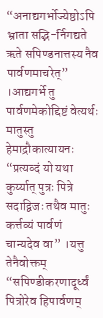“अनाद्यगर्भोज्येष्ठोऽपि भ्राता सद्भि-र्निगद्यते ऋते सपिण्डनात्तस्य नैव पार्वणमाचरेत्” ।आद्यगर्भे तु पार्वणमेकोद्दिष्टं वेत्यर्थः मातुस्तु हेमाद्रौकात्यायनः “प्रत्यव्दं यो यथा कुर्य्यात् पुत्रः पित्रे सदाद्विजः तथैव मातुः कर्त्तव्यं पार्वणं चान्यदेव वा” ।यत्तु तेनैवोक्तम् “सपिण्डीकरणादूर्ध्वं पित्रोरेव हिपार्वणम्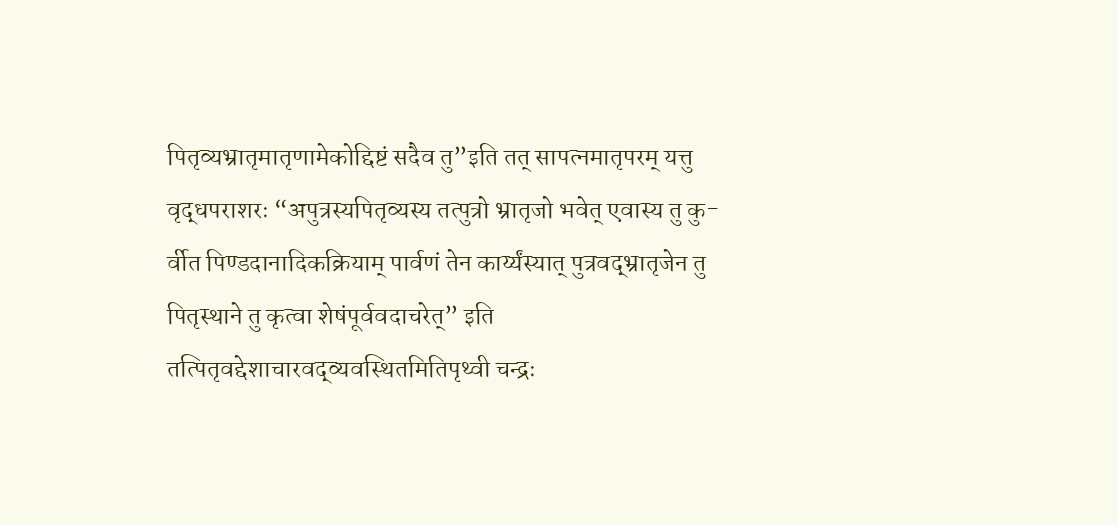पितृव्यभ्रातृमातृणामेकोद्दिष्टं सदैव तु”इति तत् सापत्नमातृपरम् यत्तु वृद्धपराशरः “अपुत्रस्यपितृव्यस्य तत्पुत्रो भ्रातृजो भवेत् एवास्य तु कु-र्वीत पिण्डदानादिकक्रियाम् पार्वणं तेन कार्य्यंस्यात् पुत्रवद्भ्रातृजेन तु पितृस्थाने तु कृत्वा शेषंपूर्ववदाचरेत्” इति तत्पितृवद्देशाचारवद्व्यवस्थितमितिपृथ्वी चन्द्रः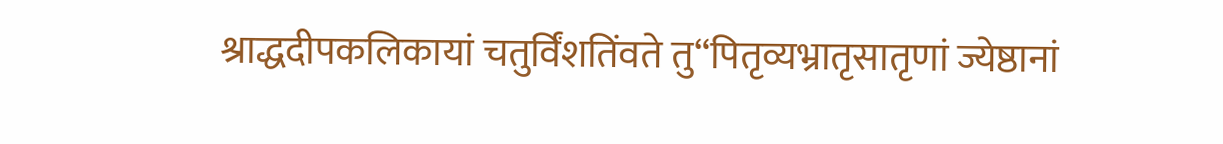श्राद्धदीपकलिकायां चतुर्विंशतिंवते तु“पितृव्यभ्रातृसातृणां ज्येष्ठानां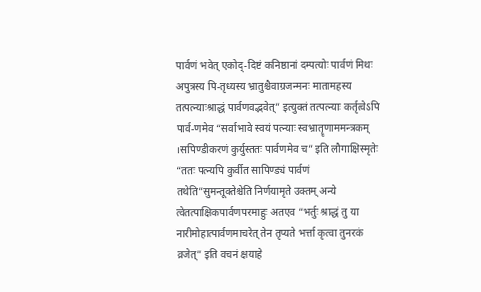पार्वणं भवेत् एकोद्-दिष्टं कनिष्ठानां दम्पत्योः पार्वणं मिथः अपुत्रस्य पि-तृध्यस्य भ्रातुश्चैवाग्रजन्मनः मातामहस्य तत्पत्न्याःश्राद्धं पार्वणवद्भवेत्” इत्युक्तं तत्पत्न्याः कर्तृत्वेऽपि पार्व-णमेव “सर्वाभावे स्वयं पत्न्याः स्वभ्रातॄणाममन्त्रकम् ।सपिण्डीकरणं कुर्युस्ततः पार्वणमेव च” इति लौगाक्षिस्मृतेः “ततः पत्न्यपि कुर्वीत सापिण्ड्यं पार्वणं तथेति”सुमन्तूक्तेश्चेति निर्णयामृते उक्तम् अन्ये त्वेतत्पाक्षिकपार्वणपरमाहुः अतएव “भर्तुः श्राद्धं तु या नारीमोहात्पार्वणमाचरेत् तेन तृप्यते भर्त्ता कृत्वा तुनरकं व्रजेत्” इति वचनं क्षयाहे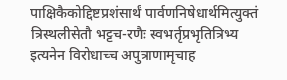पाक्षिकैकोद्दिष्टप्रशंसार्थं पार्वणनिषेधार्थमित्युक्तं त्रिस्थलीसेतौ भट्टच-रणैः स्वभर्तृप्रभृतित्रिभ्य इत्यनेन विरोधाच्च अपुत्राणामृचाह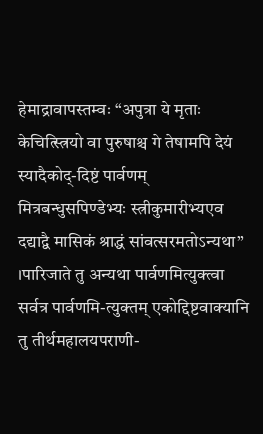हेमाद्रावापस्तम्वः “अपुत्रा ये मृताः केचित्स्त्रियो वा पुरुषाश्च गे तेषामपि देयं स्यादैकोद्-दिष्टं पार्वणम् मित्रबन्धुसपिण्डेभ्यः स्त्रीकुमारीभ्यएव दद्याद्वै मासिकं श्राद्धं सांवत्सरमतोऽन्यथा” ।पारिजाते तु अन्यथा पार्वणमित्युक्त्वा सर्वत्र पार्वणमि-त्युक्तम् एकोद्दिष्टवाक्यानि तु तीर्थमहालयपराणी-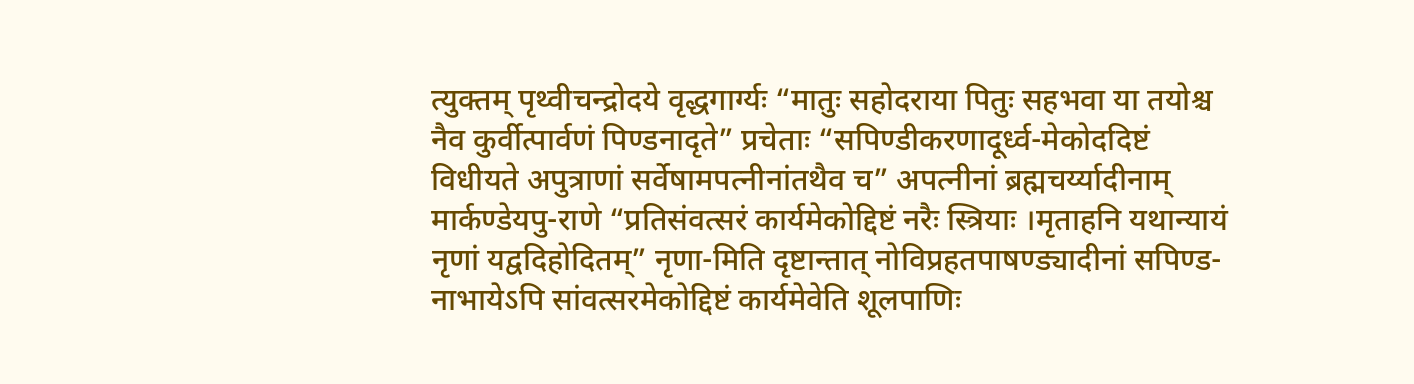त्युक्तम् पृथ्वीचन्द्रोदये वृद्धगार्ग्यः “मातुः सहोदराया पितुः सहभवा या तयोश्च नैव कुर्वीत्पार्वणं पिण्डनादृते” प्रचेताः “सपिण्डीकरणादूर्ध्व-मेकोददिष्टं विधीयते अपुत्राणां सर्वेषामपत्नीनांतथैव च” अपत्नीनां ब्रह्मचर्य्यादीनाम् मार्कण्डेयपु-राणे “प्रतिसंवत्सरं कार्यमेकोद्दिष्टं नरैः स्त्रियाः ।मृताहनि यथान्यायं नृणां यद्वदिहोदितम्” नृणा-मिति दृष्टान्तात् नोविप्रहतपाषण्ड्यादीनां सपिण्ड-नाभायेऽपि सांवत्सरमेकोद्दिष्टं कार्यमेवेति शूलपाणिः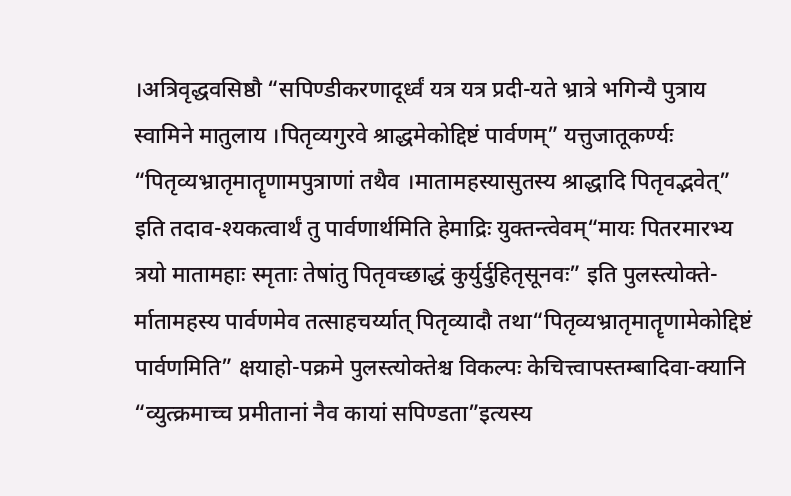।अत्रिवृद्धवसिष्ठौ “सपिण्डीकरणादूर्ध्वं यत्र यत्र प्रदी-यते भ्रात्रे भगिन्यै पुत्राय स्वामिने मातुलाय ।पितृव्यगुरवे श्राद्धमेकोद्दिष्टं पार्वणम्” यत्तुजातूकर्ण्यः “पितृव्यभ्रातृमातॄणामपुत्राणां तथैव ।मातामहस्यासुतस्य श्राद्धादि पितृवद्भवेत्” इति तदाव-श्यकत्वार्थं तु पार्वणार्थमिति हेमाद्रिः युक्तन्त्वेवम्“मायः पितरमारभ्य त्रयो मातामहाः स्मृताः तेषांतु पितृवच्छाद्धं कुर्युर्दुहितृसूनवः” इति पुलस्त्योक्ते-र्मातामहस्य पार्वणमेव तत्साहचर्य्यात् पितृव्यादौ तथा“पितृव्यभ्रातृमातॄणामेकोद्दिष्टं पार्वणमिति” क्षयाहो-पक्रमे पुलस्त्योक्तेश्च विकल्पः केचित्त्वापस्तम्बादिवा-क्यानि “व्युत्क्रमाच्च प्रमीतानां नैव कायां सपिण्डता”इत्यस्य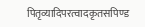पितृव्यादिपरत्वादकृतसपिण्ड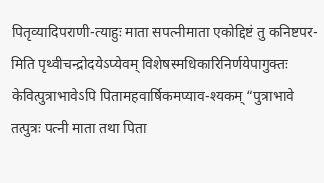पितृव्यादिपराणी-त्याहुः माता सपत्नीमाता एकोद्दिष्टं तु कनिष्टपर-मिति पृथ्वीचन्द्रोदयेऽप्येवम् विशेषस्मधिकारिनिर्णयेपागुक्तः केवित्पुत्राभावेऽपि पितामहवार्षिकमप्याव-श्यकम् “पुत्राभावे तत्पुत्रः पत्नी माता तथा पिता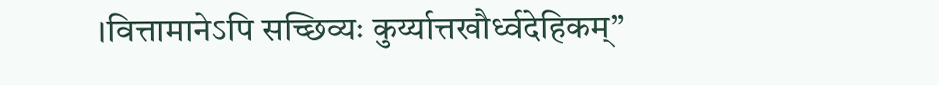।वित्तामानेऽपि सच्छिव्यः कुर्य्यात्तखौर्ध्वदेहिकम्”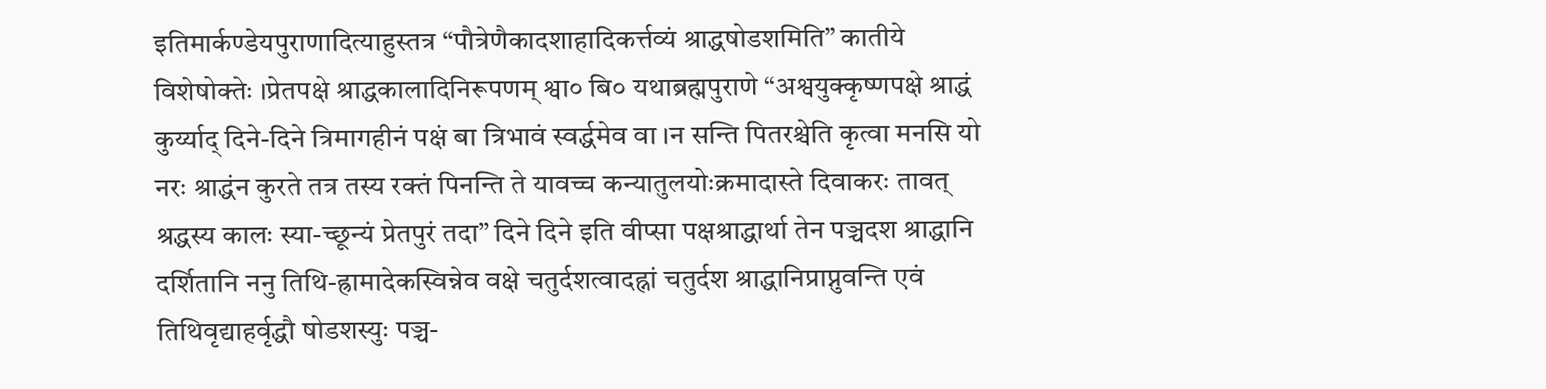इतिमार्कण्डेयपुराणादित्याहुस्तत्र “पौत्रेणैकादशाहादिकर्त्तव्यं श्राद्धषोडशमिति” कातीये विशेषोक्तेः ।प्रेतपक्षे श्राद्धकालादिनिरूपणम् श्वा० बि० यथाब्रह्मपुराणे “अश्वयुक्कृष्णपक्षे श्राद्धं कुर्य्याद् दिने-दिने त्रिमागहीनं पक्षं बा त्रिभावं स्वर्द्धमेव वा ।न सन्ति पितरश्चेति कृत्वा मनसि यो नरः श्राद्धंन कुरते तत्र तस्य रक्तं पिनन्ति ते यावच्च कन्यातुलयोःक्रमादास्ते दिवाकरः तावत् श्रद्धस्य कालः स्या-च्छून्यं प्रेतपुरं तदा” दिने दिने इति वीप्सा पक्षश्राद्धार्था तेन पञ्चदश श्राद्धानि दर्शितानि ननु तिथि-ह्रामादेकस्विन्नेव वक्षे चतुर्दशत्वादह्नां चतुर्दश श्राद्धानिप्राप्नुवन्ति एवं तिथिवृद्याहर्वृद्धौ षोडशस्युः पञ्च-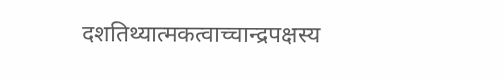दशतिथ्यात्मकत्वाच्चान्द्रपक्षस्य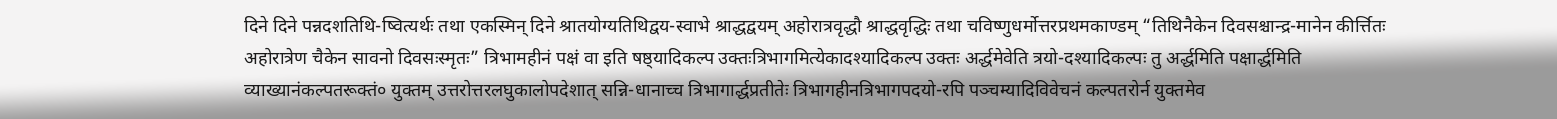दिने दिने पन्नदशतिथि-ष्वित्यर्थः तथा एकस्मिन् दिने श्रातयोग्यतिथिद्वय-स्वाभे श्राद्धद्वयम् अहोरात्रवृद्धौ श्राद्धवृद्धिः तथा चविष्णुधर्मोत्तरप्रथमकाण्डम् “तिथिनैकेन दिवसश्चान्द्र-मानेन कीर्त्तितः अहोरात्रेण चैकेन सावनो दिवसःस्मृतः” त्रिभामहीनं पक्षं वा इति षष्ठ्यादिकल्प उक्तःत्रिभागमित्येकादश्यादिकल्प उक्तः अर्द्धमेवेति त्रयो-दश्यादिकल्पः तु अर्द्धमिति पक्षार्द्धमिति व्याख्यानंकल्पतरूक्तं० युक्तम् उत्तरोत्तरलघुकालोपदेशात् सन्नि-धानाच्च त्रिभागार्द्धप्रतीतेः त्रिभागहीनत्रिभागपदयो-रपि पञ्चम्यादिविवेचनं कल्पतरोर्न युक्तमेव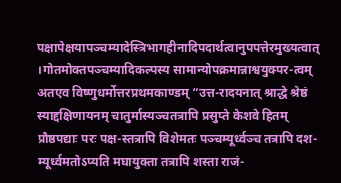पक्षापेक्षयापञ्चम्यादेस्त्रिभागहीनादिपदार्थत्वानुपपत्तेरमुख्यत्वात् ।गोतमोक्तपञ्चम्यादिकल्पस्य सामान्योपक्रमान्नाश्वयुक्पर-त्वम् अतएव विष्णुधर्मोत्तरप्रथमकाण्डम् “उत्त-रादयनात् श्राद्धे श्रेष्ठं स्याद्दक्षिणायनम् चातुर्मास्यञ्चतत्रापि प्रसुप्ते केशवे हितम् प्रौष्ठपद्याः परः पक्ष-स्तत्रापि विशेमतः पञ्चम्यूर्ध्वञ्च तत्रापि दश-म्यूर्ध्वमतोऽप्यति मघायुक्ता तत्रापि शस्ता राजं-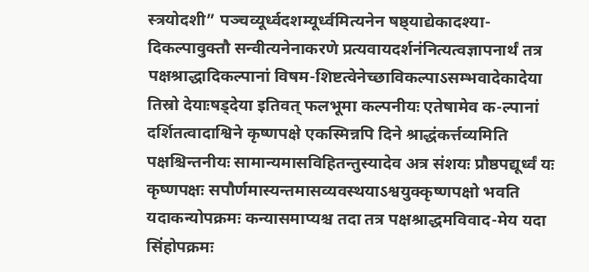स्त्रयोदशी” पञ्चव्यूर्ध्वदशम्यूर्ध्वमित्यनेन षष्ठ्याद्येकादश्या-दिकल्पावुक्तौ सन्वीत्यनेनाकरणे प्रत्यवायदर्शनंनित्यत्वज्ञापनार्थं तत्र पक्षश्राद्धादिकल्पानां विषम-शिष्टत्वेनेच्छाविकल्पाऽसम्भवादेकादेया तिस्रो देयाःषड्देया इतिवत् फलभूमा कल्पनीयः एतेषामेव क-ल्पानां दर्शितत्वादाश्विने कृष्णपक्षे एकस्मिन्नपि दिने श्राद्धंकर्त्तव्यमिति पक्षश्चिन्तनीयः सामान्यमासविहितन्तुस्यादेव अत्र संशयः प्रौष्ठपद्यूर्ध्वं यः कृष्णपक्षः सपौर्णमास्यन्तमासव्यवस्थयाऽश्वयुक्कृष्णपक्षो भवति यदाकन्योपक्रमः कन्यासमाप्यश्च तदा तत्र पक्षश्राद्धमविवाद-मेय यदा सिंहोपक्रमः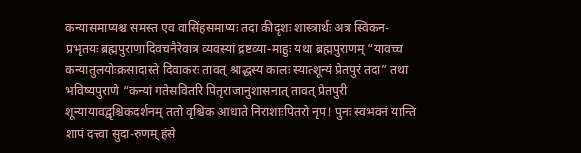कन्यासमाप्यश्च समस्त एव वासिंहसमाप्यः तदा कीदृशः शास्त्रार्थः अत्र स्विकन-प्रभृतयः ब्रह्मपुराणादिवचनैरेवात्र व्यवस्यां द्रष्टव्या-माहुः यथा ब्रह्मपुराणम् “यावच्च कन्यातुलयोःक्रसादास्ते दिवाकरः तावत् श्राद्धस्य कालः स्यात्शून्यं प्रेतपुरं तदा” तथा भविष्यपुराणे “कन्यां गतेसवितरि पितृराजानुशासनात् तावत् प्रेतपुरी शून्यायावद्वृश्चिकदर्शनम् ततो वृश्चिक आधाते निराशाःपितरो नृप! पुनः स्वभवनं यान्ति शापं दत्त्वा सुदा-रुणम् हंसे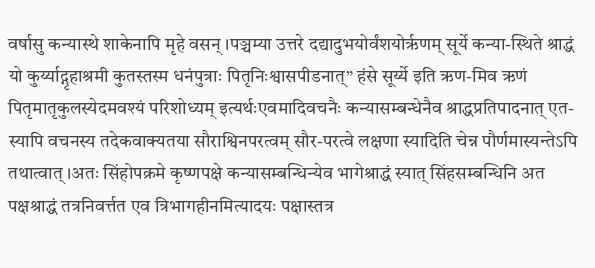वर्षासु कन्यास्थे शाकेनापि मृहे वसन् ।पञ्चम्या उत्तरे दद्यादुभयोर्वंशयोरृणम् सूर्ये कन्या-स्थिते श्राद्धं यो कुर्य्याद्गृहाश्रमी कुतस्तस्म धनंपुत्राः पितृनिःश्वासपीडनात्” हंसे सूर्य्ये इति ऋण-मिव ऋणं पितृमातृकुलस्येदमवश्यं परिशोध्यम् इत्यर्थःएवमादिवचनैः कन्यासम्बन्धेनैव श्राद्धप्रतिपादनात् एत-स्यापि वचनस्य तदेकवाक्यतया सौराश्विनपरत्वम् सौर-परत्वे लक्षणा स्यादिति चेन्न पौर्णमास्यन्तेऽपि तथात्वात् ।अतः सिंहोपक्रमे कृष्णपक्षे कन्यासम्बन्धिन्येव भागेश्राद्धं स्यात् सिंहसम्बन्धिनि अत पक्षश्राद्धं तत्रनिवर्त्तत एव त्रिभागहीनमित्यादयः पक्षास्तत्र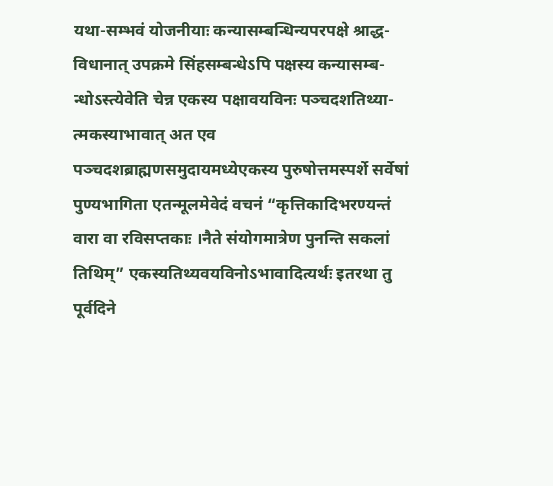यथा-सम्भवं योजनीयाः कन्यासम्बन्धिन्यपरपक्षे श्राद्ध-विधानात् उपक्रमे सिंहसम्बन्धेऽपि पक्षस्य कन्यासम्ब-न्धोऽस्त्येवेति चेन्न एकस्य पक्षावयविनः पञ्चदशतिथ्या-त्मकस्याभावात् अत एव पञ्चदशब्राह्मणसमुदायमध्येएकस्य पुरुषोत्तमस्पर्शे सर्वेषां पुण्यभागिता एतन्मूलमेवेदं वचनं “कृत्तिकादिभरण्यन्तं वारा वा रविसप्तकाः ।नैते संयोगमात्रेण पुनन्ति सकलां तिथिम्” एकस्यतिथ्यवयविनोऽभावादित्यर्थः इतरथा तु पूर्वदिने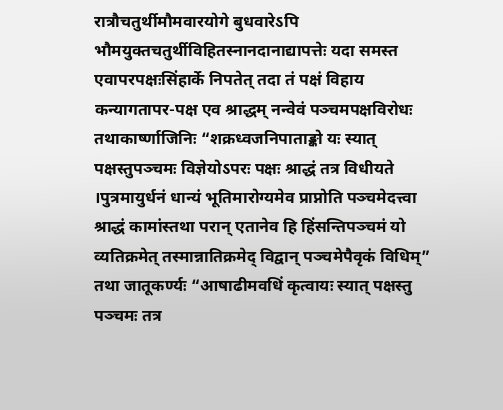रात्रौचतुर्थीमौमवारयोगे बुधवारेऽपि भौमयुक्तचतुर्थीविहितस्नानदानाद्यापत्तेः यदा समस्त एवापरपक्षःसिंहार्के निपतेत् तदा तं पक्षं विहाय कन्यागतापर-पक्ष एव श्राद्धम् नन्वेवं पञ्चमपक्षविरोधः तथाकार्ष्णाजिनिः “शक्रध्वजनिपाताङ्को यः स्यात् पक्षस्तुपञ्चमः विज्ञेयोऽपरः पक्षः श्राद्धं तत्र विधीयते ।पुत्रमायुर्धनं धान्यं भूतिमारोग्यमेव प्राप्नोति पञ्चमेदत्त्वा श्राद्धं कामांस्तथा परान् एतानेव हि हिंसन्तिपञ्चमं यो व्यतिक्रमेत् तस्मान्नातिक्रमेद् विद्वान् पञ्चमेपैवृकं विधिम्” तथा जातूकर्ण्यः “आषाढीमवधिं कृत्वायः स्यात् पक्षस्तु पञ्चमः तत्र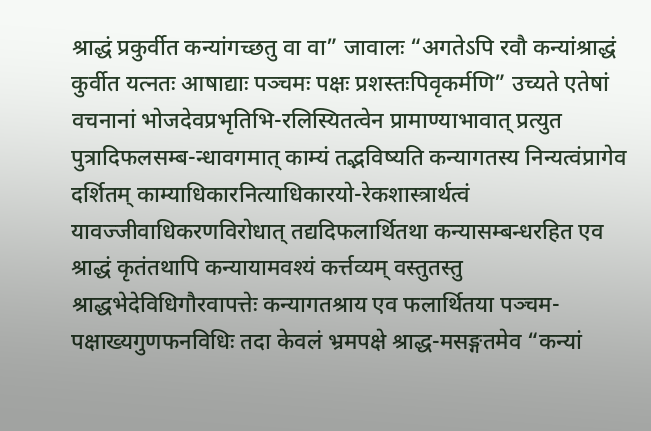श्राद्धं प्रकुर्वीत कन्यांगच्छतु वा वा” जावालः “अगतेऽपि रवौ कन्यांश्राद्धं कुर्वीत यत्नतः आषाद्याः पञ्चमः पक्षः प्रशस्तःपिवृकर्मणि” उच्यते एतेषां वचनानां भोजदेवप्रभृतिभि-रलिस्यितत्वेन प्रामाण्याभावात् प्रत्युत पुत्रादिफलसम्ब-न्धावगमात् काम्यं तद्भविष्यति कन्यागतस्य निन्यत्वंप्रागेव दर्शितम् काम्याधिकारनित्याधिकारयो-रेकशास्त्रार्थत्वं यावज्जीवाधिकरणविरोधात् तद्यदिफलार्थितथा कन्यासम्बन्धरहित एव श्राद्धं कृतंतथापि कन्यायामवश्यं कर्त्तव्यम् वस्तुतस्तु श्राद्धभेदेविधिगौरवापत्तेः कन्यागतश्राय एव फलार्थितया पञ्चम-पक्षाख्यगुणफनविधिः तदा केवलं भ्रमपक्षे श्राद्ध-मसङ्गतमेव “कन्यां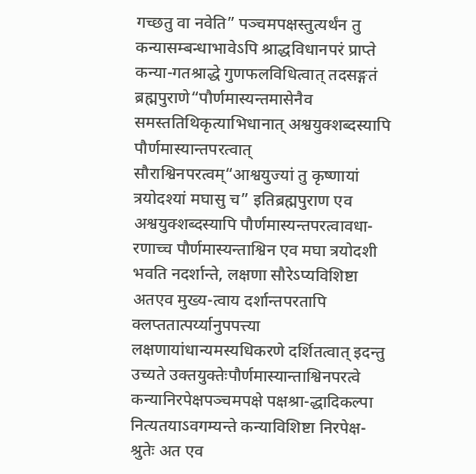गच्छतु वा नवेति” पञ्चमपक्षस्तुत्यर्थंन तु कन्यासम्बन्धाभावेऽपि श्राद्धविधानपरं प्राप्ते कन्या-गतश्राद्धे गुणफलविधित्वात् तदसङ्गतं ब्रह्मपुराणे“पौर्णमास्यन्तमासेनैव समस्ततिथिकृत्याभिधानात् अश्वयुक्शब्दस्यापि पौर्णमास्यान्तपरत्वात् सौराश्विनपरत्वम्“आश्वयुज्यां तु कृष्णायां त्रयोदश्यां मघासु च” इतिब्रह्मपुराण एव अश्वयुक्शब्दस्यापि पौर्णमास्यन्तपरत्वावधा-रणाच्च पौर्णमास्यन्ताश्विन एव मघा त्रयोदशी भवति नदर्शान्ते, लक्षणा सौरेऽप्यविशिष्टा अतएव मुख्य-त्वाय दर्शान्तपरतापि क्लप्ततात्पर्य्यानुपपत्त्या लक्षणायांधान्यमस्यधिकरणे दर्शितत्वात् इदन्तु उच्यते उक्तयुक्तेःपौर्णमास्यान्ताश्विनपरत्वे कन्यानिरपेक्षपञ्चमपक्षे पक्षश्रा-द्धादिकल्पा नित्यतयाऽवगम्यन्ते कन्याविशिष्टा निरपेक्ष-श्रुतेः अत एव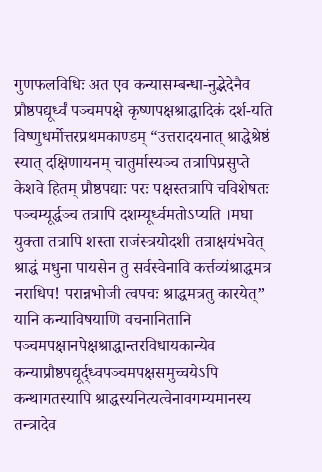गुणफलविधिः अत एव कन्यासम्बन्धा-नुद्भेदेनैव प्रौष्ठपद्यूर्ध्वं पञ्चमपक्षे कृष्णपक्षश्राद्धादिकं दर्श-यति विष्णुधर्मोत्तरप्रथमकाण्डम् “उत्तरादयनात् श्राद्धेश्रेष्ठं स्यात् दक्षिणायनम् चातुर्मास्यञ्च तत्रापिप्रसुप्ते केशवे हितम् प्रौष्ठपद्याः परः पक्षस्तत्रापि चविशेषतः पञ्चम्यूर्द्धञ्च तत्रापि दशम्यूर्ध्वमतोऽप्यति ।मघा युक्ता तत्रापि शस्ता राजंस्त्रयोदशी तत्राक्षयंभवेत् श्राद्धं मधुना पायसेन तु सर्वस्वेनावि कर्त्तव्यंश्राद्धमत्र नराधिप! परान्नभोजी त्वपचः श्राद्धमत्रतु कारयेत्” यानि कन्याविषयाणि वचनानितानि पञ्चमपक्षानपेक्षश्राद्धान्तरविधायकान्येव कन्याप्रौष्ठपद्यूर्द्ध्वपञ्चमपक्षसमुच्चयेऽपि कन्थागतस्यापि श्राद्धस्यनित्यत्वेनावगम्यमानस्य तन्त्रादेव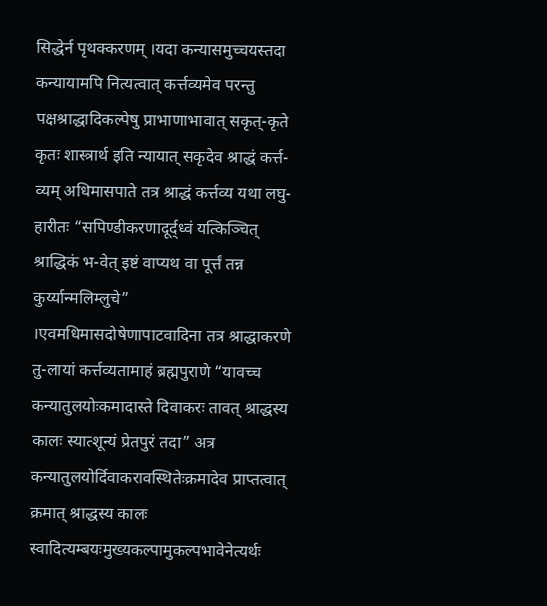सिद्धेर्न पृथक्करणम् ।यदा कन्यासमुच्चयस्तदा कन्यायामपि नित्यत्वात् कर्त्तव्यमेव परन्तु पक्षश्राद्धादिकल्पेषु प्राभाणाभावात् सकृत्-कृते कृतः शास्त्रार्थ इति न्यायात् सकृदेव श्राद्धं कर्त्त-व्यम् अधिमासपाते तत्र श्राद्धं कर्त्तव्य यथा लघु-हारीतः “सपिण्डीकरणादूर्द्ध्वं यत्किञ्चित् श्राद्धिकं भ-वेत् इष्टं वाप्यथ वा पूर्त्तं तन्न कुर्य्यान्मलिम्लुचे” ।एवमधिमासदोषेणापाटवादिना तत्र श्राद्धाकरणे तु-लायां कर्त्तव्यतामाहं ब्रह्मपुराणे “यावच्च कन्यातुलयोःकमादास्ते दिवाकरः तावत् श्राद्धस्य कालः स्यात्शून्यं प्रेतपुरं तदा” अत्र कन्यातुलयोर्दिवाकरावस्थितेःक्रमादेव प्राप्तत्वात् क्रमात् श्राद्धस्य कालः स्वादित्यम्बयःमुख्यकल्पामुकल्पभावेनेत्यर्थः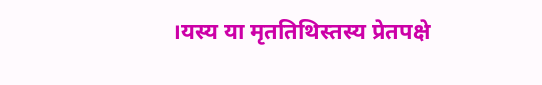।यस्य या मृततिथिस्तस्य प्रेतपक्षे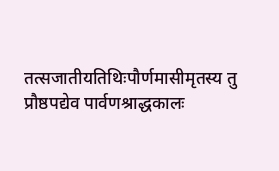तत्सजातीयतिथिःपौर्णमासीमृतस्य तु प्रौष्ठपद्येव पार्वणश्राद्धकालः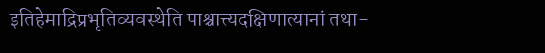इतिहेमाद्रिप्रभृतिव्यवस्थेति पाश्चात्त्यदक्षिणात्यानां तथा-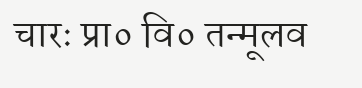चारः प्रा० वि० तन्मूलव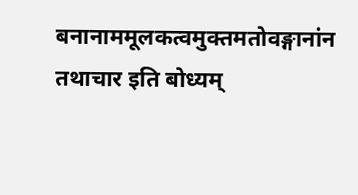बनानाममूलकत्वमुक्तमतोवङ्गानांन तथाचार इति बोध्यम्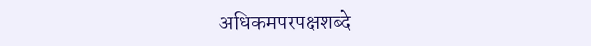अधिकमपरपक्षशब्दे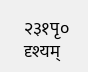२३१पृ० दृश्यम्